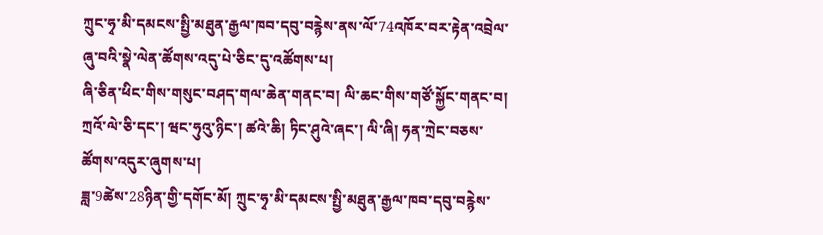ཀྲུང་ཧྭ་མི་དམངས་སྤྱི་མཐུན་རྒྱལ་ཁབ་དབུ་བརྙེས་ནས་ལོ་74འཁོར་བར་རྟེན་འབྲེལ་ཞུ་བའི་སྣེ་ལེན་ཚོགས་འདུ་པེ་ཅིང་དུ་འཚོགས་པ།
ཞི་ཅིན་ཕིང་གིས་གསུང་བཤད་གལ་ཆེན་གནང་བ། ལི་ཆང་གིས་གཙོ་སྐྱོང་གནང་བ། ཀྲའོ་ལེ་ཅི་དང་། ཝང་ཧུའུ་ཉིང་། ཚའེ་ཆི། ཏིང་ཤུའེ་ཞང་། ལི་ཞི། ཧན་ཀྲེང་བཅས་ཚོགས་འདུར་ཞུགས་པ།
ཟླ་9ཚེས་28ཉིན་གྱི་དགོང་མོ། ཀྲུང་ཧྭ་མི་དམངས་སྤྱི་མཐུན་རྒྱལ་ཁབ་དབུ་བརྙེས་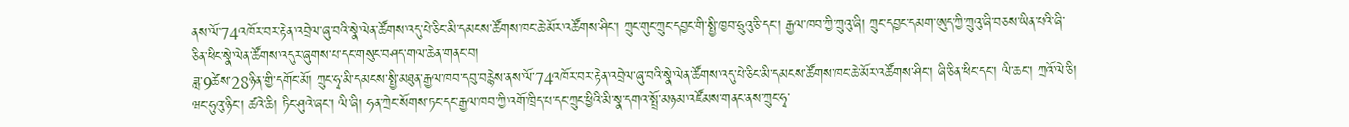ནས་ལོ་74འཁོར་བར་རྟེན་འབྲེལ་ཞུ་བའི་སྣེ་ལེན་ཚོགས་འདུ་པེ་ཅིང་མི་དམངས་ཚོགས་ཁང་ཆེ་མོར་འཚོགས་ཤིང་། ཀྲུང་གུང་ཀྲུང་དབྱང་གི་སྤྱི་ཁྱབ་ཧྲུའུ་ཅི་དང་། རྒྱལ་ཁབ་ཀྱི་ཀྲུའུ་ཞི། ཀྲུང་དབྱང་དམག་ཨུད་ཀྱི་ཀྲུའུ་ཞི་བཅས་ཡིན་པའི་ཞི་ཅིན་ཕིང་སྣེ་ལེན་ཚོགས་འདུར་ཞུགས་པ་དང་གསུང་བཤད་གལ་ཆེན་གནང་བ།
ཟླ་9ཚེས་28ཉིན་གྱི་དགོང་མོ། ཀྲུང་ཧྭ་མི་དམངས་སྤྱི་མཐུན་རྒྱལ་ཁབ་དབུ་བརྙེས་ནས་ལོ་74འཁོར་བར་རྟེན་འབྲེལ་ཞུ་བའི་སྣེ་ལེན་ཚོགས་འདུ་པེ་ཅིང་མི་དམངས་ཚོགས་ཁང་ཆེ་མོར་འཚོགས་ཤིང་། ཞི་ཅིན་ཕིང་དང་། ལི་ཆང་། ཀྲའོ་ལེ་ཅི། ཝང་ཧུའུ་ཉིང་། ཚའེ་ཆི། ཏིང་ཤུའེ་ཞང་། ལི་ཞི། ཧན་ཀྲེང་སོགས་ཏང་དང་རྒྱལ་ཁབ་ཀྱི་འགོ་ཁྲིད་པ་དང་ཀྲུང་ཕྱིའི་མི་སྣ་དགའ་སྤྲོ་མཉམ་འཛོམས་གནང་ནས་ཀྲུང་ཧྭ་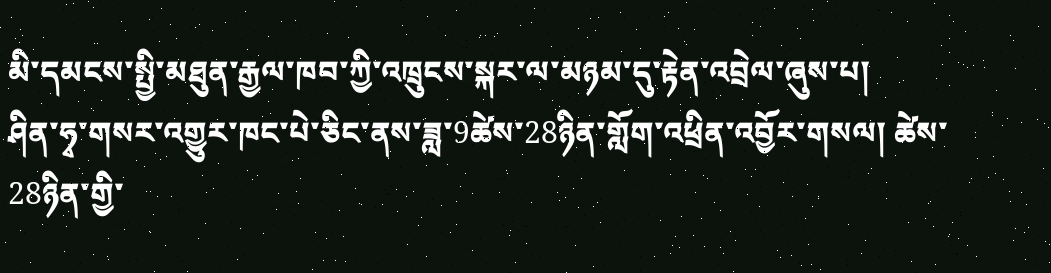མི་དམངས་སྤྱི་མཐུན་རྒྱལ་ཁབ་ཀྱི་འཁྲུངས་སྐར་ལ་མཉམ་དུ་རྟེན་འབྲེལ་ཞུས་པ།
ཤིན་ཧྭ་གསར་འགྱུར་ཁང་པེ་ཅིང་ནས་ཟླ་9ཚེས་28ཉིན་གློག་འཕྲིན་འབྱོར་གསལ། ཚེས་28ཉིན་གྱི་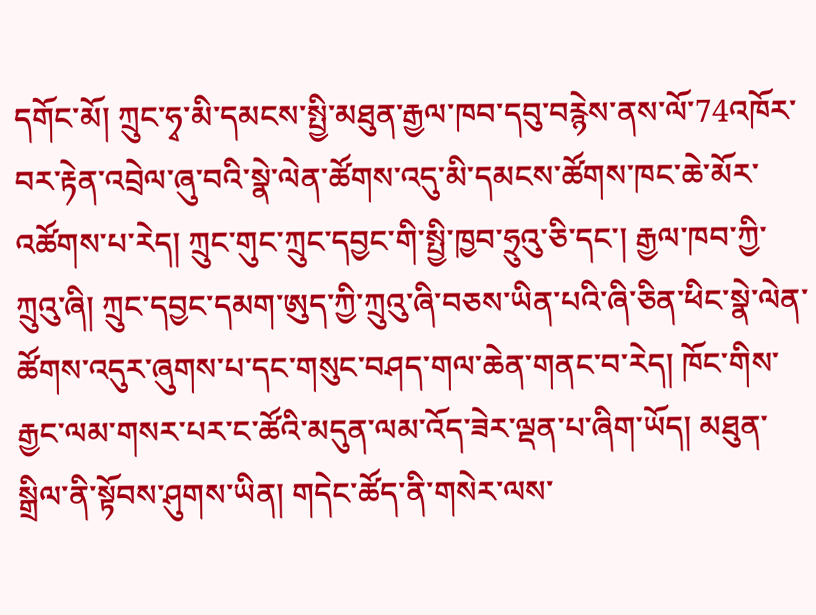དགོང་མོ། ཀྲུང་ཧྭ་མི་དམངས་སྤྱི་མཐུན་རྒྱལ་ཁབ་དབུ་བརྙེས་ནས་ལོ་74འཁོར་བར་རྟེན་འབྲེལ་ཞུ་བའི་སྣེ་ལེན་ཚོགས་འདུ་མི་དམངས་ཚོགས་ཁང་ཆེ་མོར་འཚོགས་པ་རེད། ཀྲུང་གུང་ཀྲུང་དབྱང་གི་སྤྱི་ཁྱབ་ཧྲུའུ་ཅི་དང་། རྒྱལ་ཁབ་ཀྱི་ཀྲུའུ་ཞི། ཀྲུང་དབྱང་དམག་ཨུད་ཀྱི་ཀྲུའུ་ཞི་བཅས་ཡིན་པའི་ཞི་ཅིན་ཕིང་སྣེ་ལེན་ཚོགས་འདུར་ཞུགས་པ་དང་གསུང་བཤད་གལ་ཆེན་གནང་བ་རེད། ཁོང་གིས་རྒྱང་ལམ་གསར་པར་ང་ཚོའི་མདུན་ལམ་འོད་ཟེར་ལྡན་པ་ཞིག་ཡོད། མཐུན་སྒྲིལ་ནི་སྟོབས་ཤུགས་ཡིན། གདེང་ཚོད་ནི་གསེར་ལས་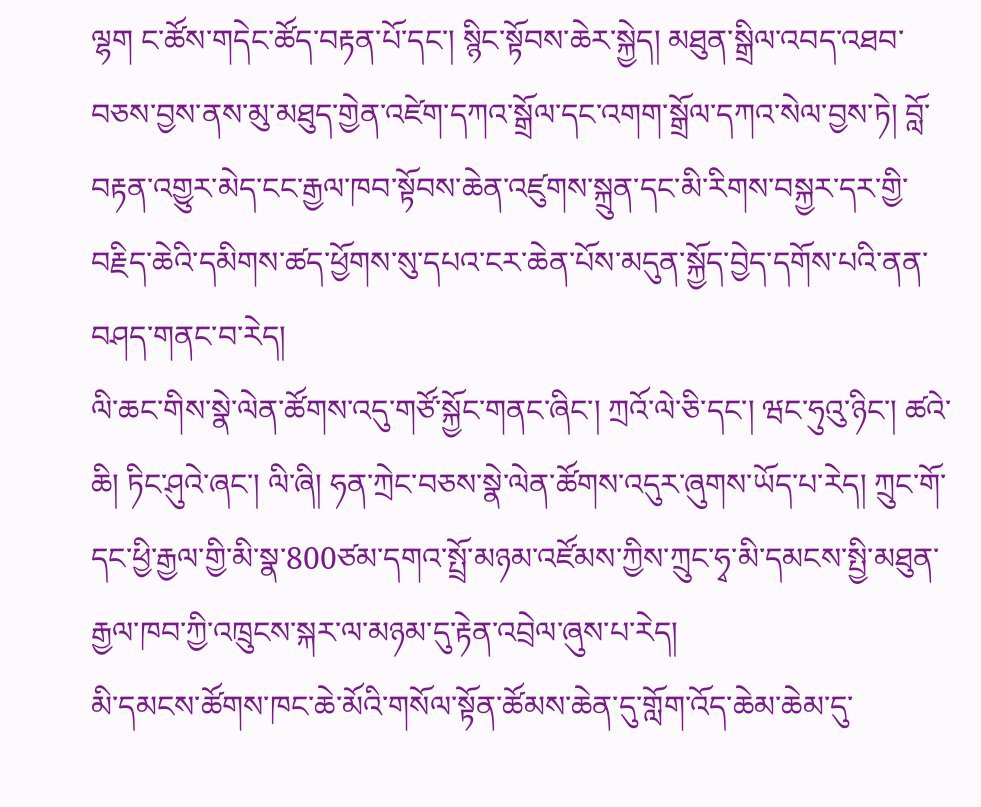ལྷག ང་ཚོས་གདེང་ཚོད་བརྟན་པོ་དང་། སྙིང་སྟོབས་ཆེར་སྐྱེད། མཐུན་སྒྲིལ་འབད་འཐབ་བཅས་བྱས་ནས་མུ་མཐུད་གྱེན་འཛེག་དཀའ་སྒྲོལ་དང་འགག་སྒྲོལ་དཀའ་སེལ་བྱས་ཏེ། བློ་བརྟན་འགྱུར་མེད་ངང་རྒྱལ་ཁབ་སྟོབས་ཆེན་འཛུགས་སྐྲུན་དང་མི་རིགས་བསྐྱར་དར་གྱི་བརྗིད་ཆེའི་དམིགས་ཚད་ཕྱོགས་སུ་དཔའ་ངར་ཆེན་པོས་མདུན་སྐྱོད་བྱེད་དགོས་པའི་ནན་བཤད་གནང་བ་རེད།
ལི་ཆང་གིས་སྣེ་ལེན་ཚོགས་འདུ་གཙོ་སྐྱོང་གནང་ཞིང་། ཀྲའོ་ལེ་ཅི་དང་། ཝང་ཧུའུ་ཉིང་། ཚའེ་ཆི། ཏིང་ཤུའེ་ཞང་། ལི་ཞི། ཧན་ཀྲེང་བཅས་སྣེ་ལེན་ཚོགས་འདུར་ཞུགས་ཡོད་པ་རེད། ཀྲུང་གོ་དང་ཕྱི་རྒྱལ་གྱི་མི་སྣ་800ཙམ་དགའ་སྤྲོ་མཉམ་འཛོམས་ཀྱིས་ཀྲུང་ཧྭ་མི་དམངས་སྤྱི་མཐུན་རྒྱལ་ཁབ་ཀྱི་འཁྲུངས་སྐར་ལ་མཉམ་དུ་རྟེན་འབྲེལ་ཞུས་པ་རེད།
མི་དམངས་ཚོགས་ཁང་ཆེ་མོའི་གསོལ་སྟོན་ཚོམས་ཆེན་དུ་གློག་འོད་ཆེམ་ཆེམ་དུ་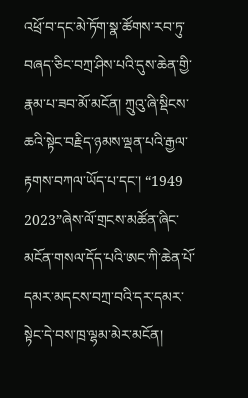འཕྲོ་བ་དང་མེ་ཏོག་སྣ་ཚོགས་རབ་ཏུ་བཞད་ཅིང་བཀྲ་ཤིས་པའི་དུས་ཆེན་གྱི་རྣམ་པ་ཟབ་མོ་མངོན། ཀྲུའུ་ཞི་སྡིངས་ཆའི་སྟེང་བརྗིད་ཉམས་ལྡན་པའི་རྒྱལ་རྟགས་བཀལ་ཡོད་པ་དང་། “1949 2023”ཞེས་ལོ་གྲངས་མཚོན་ཞིང་མངོན་གསལ་དོད་པའི་ཨང་ཀི་ཆེན་པོ་དམར་མདངས་བཀྲ་བའི་དར་དམར་སྟེང་དེ་བས་ཁྲ་ལྷམ་མེར་མངོན།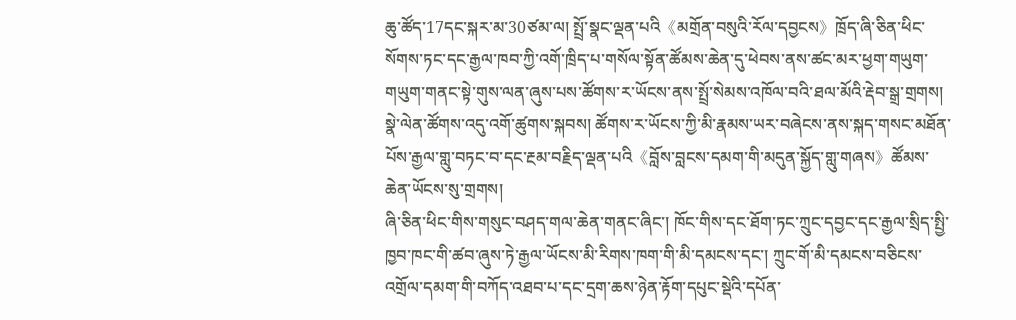ཆུ་ཚོད་17དང་སྐར་མ་30ཙམ་ལ། སྤྲོ་སྣང་ལྡན་པའི《མགྲོན་བསུའི་རོལ་དབྱངས》ཁྲོད་ཞི་ཅིན་ཕིང་སོགས་ཏང་དང་རྒྱལ་ཁབ་ཀྱི་འགོ་ཁྲིད་པ་གསོལ་སྟོན་ཚོམས་ཆེན་དུ་ཕེབས་ནས་ཚང་མར་ཕྱག་གཡུག་གཡུག་གནང་སྟེ་གུས་ལན་ཞུས་པས་ཚོགས་ར་ཡོངས་ནས་སྤྲོ་སེམས་འཁོལ་བའི་ཐལ་མོའི་རྡེབ་སྒྲ་གྲགས།
སྣེ་ལེན་ཚོགས་འདུ་འགོ་ཚུགས་སྐབས། ཚོགས་ར་ཡོངས་ཀྱི་མི་རྣམས་ཡར་བཞེངས་ནས་སྐད་གསང་མཐོན་པོས་རྒྱལ་གླུ་བཏང་བ་དང་རྔམ་བརྗིད་ལྡན་པའི《བློས་བླངས་དམག་གི་མདུན་སྐྱོད་གླུ་གཞས》ཚོམས་ཆེན་ཡོངས་སུ་གྲགས།
ཞི་ཅིན་ཕིང་གིས་གསུང་བཤད་གལ་ཆེན་གནང་ཞིང་། ཁོང་གིས་དང་ཐོག་ཏང་ཀྲུང་དབྱང་དང་རྒྱལ་སྲིད་སྤྱི་ཁྱབ་ཁང་གི་ཚབ་ཞུས་ཏེ་རྒྱལ་ཡོངས་མི་རིགས་ཁག་གི་མི་དམངས་དང་། ཀྲུང་གོ་མི་དམངས་བཅིངས་འགྲོལ་དམག་གི་བཀོད་འཐབ་པ་དང་དྲག་ཆས་ཉེན་རྟོག་དཔུང་སྡེའི་དཔོན་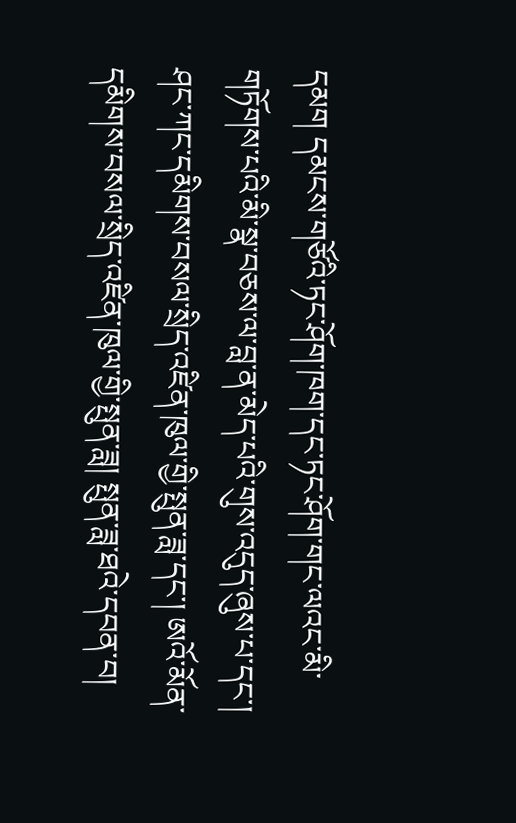དམག དམངས་གཙོའི་ཏང་ཤོག་ཁག་དང་ཏང་ཤོག་གང་ལའང་མི་གཏོགས་པའི་མི་སྣ་བཅས་ལ་བླ་ན་མེད་པའི་གུས་འདུད་ཞུས་པ་དང་། ཤང་ཀང་དམིགས་བསལ་སྲིད་འཛིན་ཁུལ་གྱི་སྤུན་ཟླ་དང་། ཨའོ་མོན་དམིགས་བསལ་སྲིད་འཛིན་ཁུལ་གྱི་སྤུན་ཟླ། སྤུན་ཟླ་ཐའེ་དབན་བ།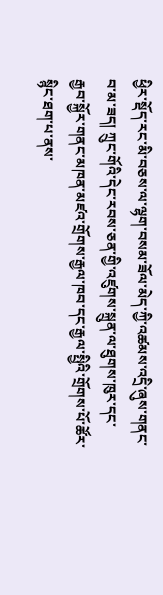ཕྱིར་སྡོད་རང་མི་བཅས་ལ་ལྷག་བསམ་ཟོལ་མེད་ཀྱི་འཚམས་འདྲི་ཞུས་གནང་བ་མ་ཟད། ཀྲུང་གོའི་དེང་རབས་ཅན་གྱི་འཛུགས་སྐྲུན་ལ་ཐུགས་ཁུར་དང་རྒྱབ་སྐྱོར་གནང་མཁན་མཛའ་གྲོགས་རྒྱལ་ཁབ་དང་རྒྱལ་སྤྱིའི་གྲོགས་པོ་ཚོར་སྙིང་ཐག་པ་ནས་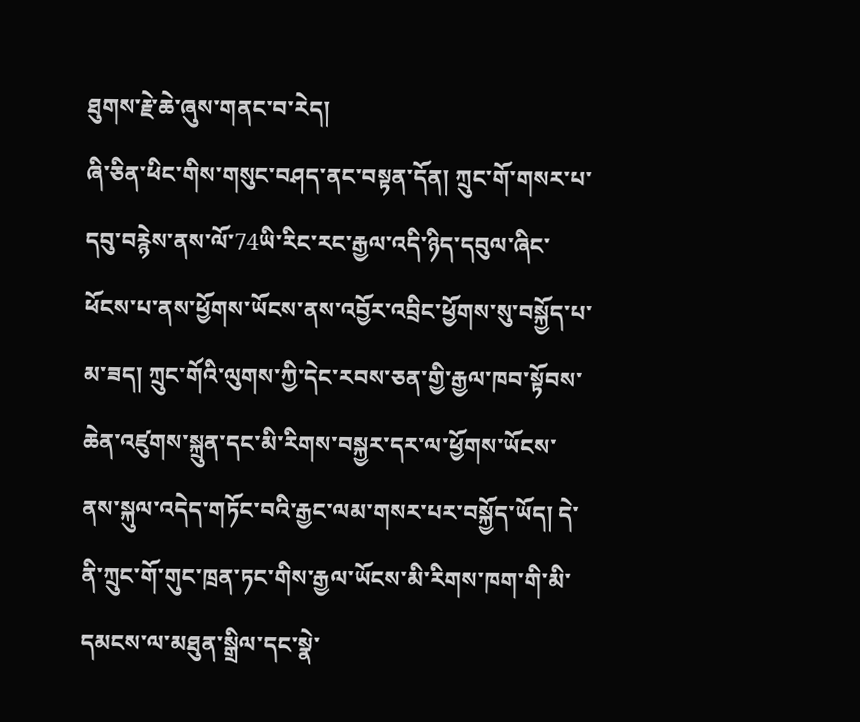ཐུགས་རྗེ་ཆེ་ཞུས་གནང་བ་རེད།
ཞི་ཅིན་ཕིང་གིས་གསུང་བཤད་ནང་བསྟན་དོན། ཀྲུང་གོ་གསར་པ་དབུ་བརྙེས་ནས་ལོ་74ཡི་རིང་རང་རྒྱལ་འདི་ཉིད་དབུལ་ཞིང་ཕོངས་པ་ནས་ཕྱོགས་ཡོངས་ནས་འབྱོར་འབྲིང་ཕྱོགས་སུ་བསྐྱོད་པ་མ་ཟད། ཀྲུང་གོའི་ལུགས་ཀྱི་དེང་རབས་ཅན་གྱི་རྒྱལ་ཁབ་སྟོབས་ཆེན་འཛུགས་སྐྲུན་དང་མི་རིགས་བསྐྱར་དར་ལ་ཕྱོགས་ཡོངས་ནས་སྐུལ་འདེད་གཏོང་བའི་རྒྱང་ལམ་གསར་པར་བསྐྱོད་ཡོད། དེ་ནི་ཀྲུང་གོ་གུང་ཁྲན་ཏང་གིས་རྒྱལ་ཡོངས་མི་རིགས་ཁག་གི་མི་དམངས་ལ་མཐུན་སྒྲིལ་དང་སྣེ་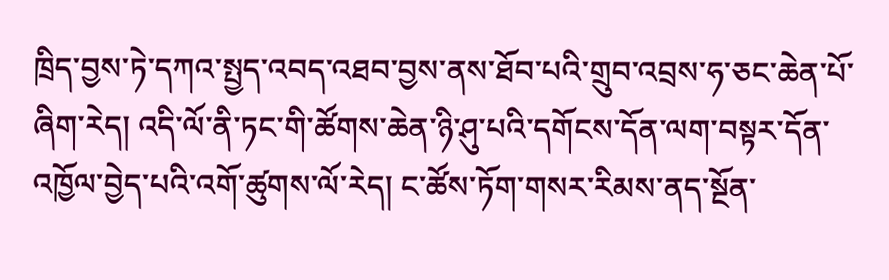ཁྲིད་བྱས་ཏེ་དཀའ་སྤྱད་འབད་འཐབ་བྱས་ནས་ཐོབ་པའི་གྲུབ་འབྲས་ཧ་ཅང་ཆེན་པོ་ཞིག་རེད། འདི་ལོ་ནི་ཏང་གི་ཚོགས་ཆེན་ཉི་ཤུ་པའི་དགོངས་དོན་ལག་བསྟར་དོན་འཁྱོལ་བྱེད་པའི་འགོ་ཚུགས་ལོ་རེད། ང་ཚོས་ཏོག་གསར་རིམས་ནད་སྔོན་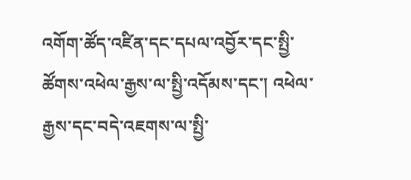འགོག་ཚོད་འཛིན་དང་དཔལ་འབྱོར་དང་སྤྱི་ཚོགས་འཕེལ་རྒྱས་ལ་སྤྱི་འདོམས་དང་། འཕེལ་རྒྱས་དང་བདེ་འཇགས་ལ་སྤྱི་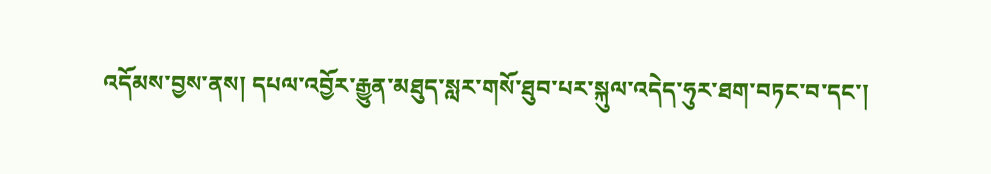འདོམས་བྱས་ནས། དཔལ་འབྱོར་རྒྱུན་མཐུད་སླར་གསོ་ཐུབ་པར་སྐུལ་འདེད་ཧུར་ཐག་བཏང་བ་དང་།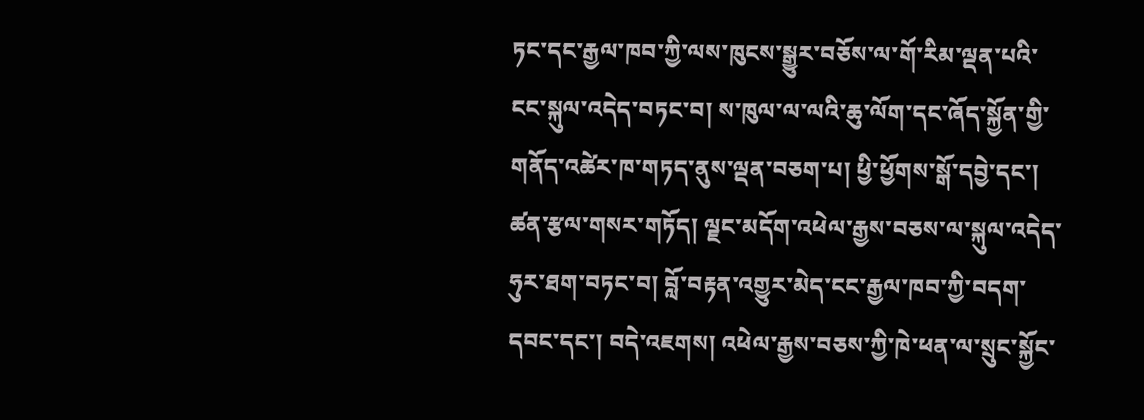ཏང་དང་རྒྱལ་ཁབ་ཀྱི་ལས་ཁུངས་སྒྱུར་བཅོས་ལ་གོ་རིམ་ལྡན་པའི་ངང་སྐུལ་འདེད་བཏང་བ། ས་ཁུལ་ལ་ལའི་ཆུ་ལོག་དང་ཞོད་སྐྱོན་གྱི་གནོད་འཚེར་ཁ་གཏད་ནུས་ལྡན་བཅག་པ། ཕྱི་ཕྱོགས་སྒོ་དབྱེ་དང་། ཚན་རྩལ་གསར་གཏོད། ལྗང་མདོག་འཕེལ་རྒྱས་བཅས་ལ་སྐུལ་འདེད་ཧུར་ཐག་བཏང་བ། བློ་བརྟན་འགྱུར་མེད་ངང་རྒྱལ་ཁབ་ཀྱི་བདག་དབང་དང་། བདེ་འཇགས། འཕེལ་རྒྱས་བཅས་ཀྱི་ཁེ་ཕན་ལ་སྲུང་སྐྱོང་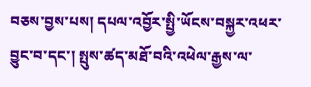བཅས་བྱས་པས། དཔལ་འབྱོར་སྤྱི་ཡོངས་བསྐྱར་འཕར་བྱུང་བ་དང་། སྤུས་ཚད་མཐོ་བའི་འཕེལ་རྒྱས་ལ་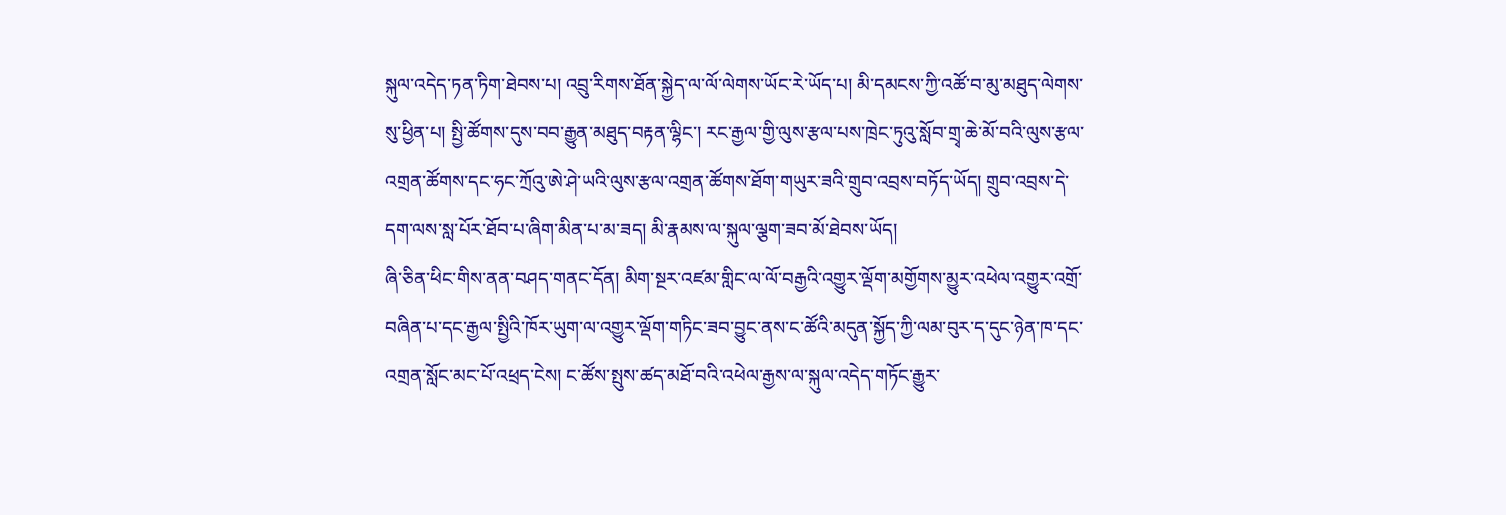སྐུལ་འདེད་ཏན་ཏིག་ཐེབས་པ། འབྲུ་རིགས་ཐོན་སྐྱེད་ལ་ལོ་ལེགས་ཡོང་རེ་ཡོད་པ། མི་དམངས་ཀྱི་འཚོ་བ་མུ་མཐུད་ལེགས་སུ་ཕྱིན་པ། སྤྱི་ཚོགས་དུས་བབ་རྒྱུན་མཐུད་བརྟན་ལྷིང་། རང་རྒྱལ་གྱི་ལུས་རྩལ་པས་ཁྲེང་ཏུའུ་སློབ་གྲྭ་ཆེ་མོ་བའི་ལུས་རྩལ་འགྲན་ཚོགས་དང་ཧང་ཀྲོའུ་ཨེ་ཤེ་ཡའི་ལུས་རྩལ་འགྲན་ཚོགས་ཐོག་གཡུར་ཟའི་གྲུབ་འབྲས་བཏོད་ཡོད། གྲུབ་འབྲས་དེ་དག་ལས་སླ་པོར་ཐོབ་པ་ཞིག་མིན་པ་མ་ཟད། མི་རྣམས་ལ་སྐུལ་ལྕག་ཟབ་མོ་ཐེབས་ཡོད།
ཞི་ཅིན་ཕིང་གིས་ནན་བཤད་གནང་དོན། མིག་སྔར་འཛམ་གླིང་ལ་ལོ་བརྒྱའི་འགྱུར་ལྡོག་མགྱོགས་མྱུར་འཕེལ་འགྱུར་འགྲོ་བཞིན་པ་དང་རྒྱལ་སྤྱིའི་ཁོར་ཡུག་ལ་འགྱུར་ལྡོག་གཏིང་ཟབ་བྱུང་ནས་ང་ཚོའི་མདུན་སྐྱོད་ཀྱི་ལམ་བུར་ད་དུང་ཉེན་ཁ་དང་འགྲན་སློང་མང་པོ་འཕྲད་ངེས། ང་ཚོས་སྤུས་ཚད་མཐོ་བའི་འཕེལ་རྒྱས་ལ་སྐུལ་འདེད་གཏོང་རྒྱུར་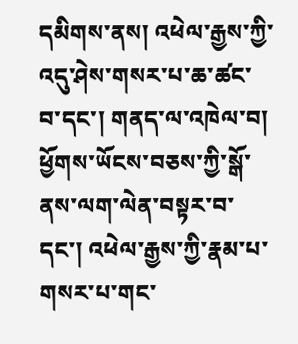དམིགས་ནས། འཕེལ་རྒྱས་ཀྱི་འདུ་ཤེས་གསར་པ་ཆ་ཚང་བ་དང་། གནད་ལ་འཁེལ་བ། ཕྱོགས་ཡོངས་བཅས་ཀྱི་སྒོ་ནས་ལག་ལེན་བསྟར་བ་དང་། འཕེལ་རྒྱས་ཀྱི་རྣམ་པ་གསར་པ་གང་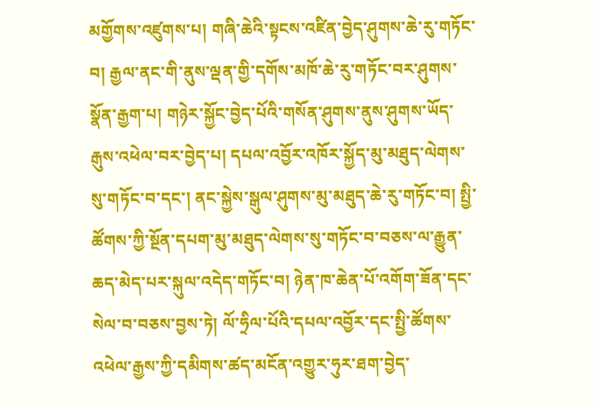མགྱོགས་འཛུགས་པ། གཞི་ཆེའི་སྟངས་འཛིན་བྱེད་ཤུགས་ཆེ་རུ་གཏོང་བ། རྒྱལ་ནང་གི་ནུས་ལྡན་གྱི་དགོས་མཁོ་ཆེ་རུ་གཏོང་བར་ཤུགས་སྣོན་རྒྱག་པ། གཉེར་སྐྱོང་བྱེད་པོའི་གསོན་ཤུགས་ནུས་ཤུགས་ཡོད་རྒུས་འཕེལ་བར་བྱེད་པ། དཔལ་འབྱོར་འཁོར་སྐྱོད་མུ་མཐུད་ལེགས་སུ་གཏོང་བ་དང་། ནང་སྐྱེས་སྒུལ་ཤུགས་མུ་མཐུད་ཆེ་རུ་གཏོང་བ། སྤྱི་ཚོགས་ཀྱི་སྔོན་དཔག་མུ་མཐུད་ལེགས་སུ་གཏོང་བ་བཅས་ལ་རྒྱུན་ཆད་མེད་པར་སྐུལ་འདེད་གཏོང་བ། ཉེན་ཁ་ཆེན་པོ་འགོག་ཟོན་དང་སེལ་བ་བཅས་བྱས་ཏེ། ལོ་ཧྲིལ་པོའི་དཔལ་འབྱོར་དང་སྤྱི་ཚོགས་འཕེལ་རྒྱས་ཀྱི་དམིགས་ཚད་མངོན་འགྱུར་ཧུར་ཐག་བྱེད་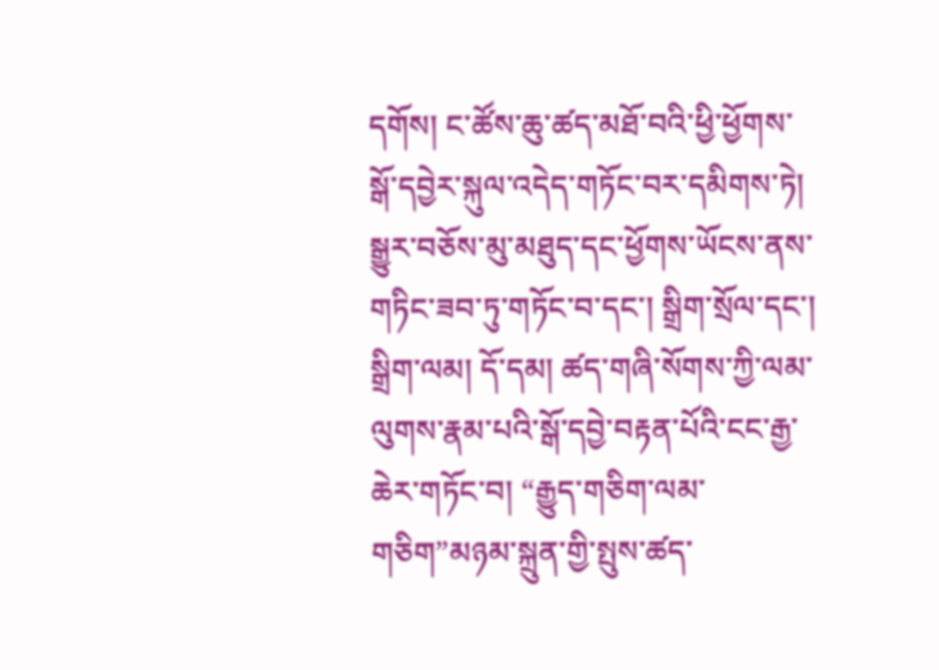དགོས། ང་ཚོས་ཆུ་ཚད་མཐོ་བའི་ཕྱི་ཕྱོགས་སྒོ་དབྱེར་སྐུལ་འདེད་གཏོང་བར་དམིགས་ཏེ། སྒྱུར་བཅོས་མུ་མཐུད་དང་ཕྱོགས་ཡོངས་ནས་གཏིང་ཟབ་ཏུ་གཏོང་བ་དང་། སྒྲིག་སྲོལ་དང་། སྒྲིག་ལམ། དོ་དམ། ཚད་གཞི་སོགས་ཀྱི་ལམ་ལུགས་རྣམ་པའི་སྒོ་དབྱེ་བརྟན་པོའི་ངང་རྒྱ་ཆེར་གཏོང་བ། “རྒྱུད་གཅིག་ལམ་གཅིག”མཉམ་སྐྲུན་གྱི་སྤུས་ཚད་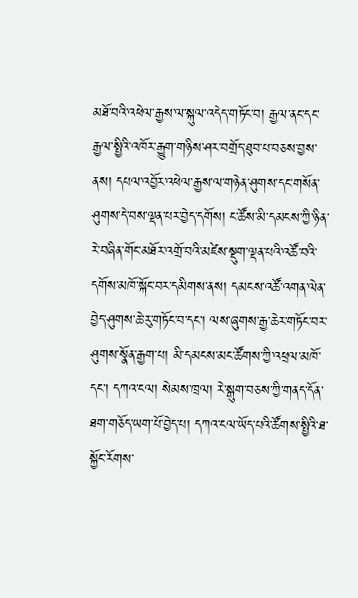མཐོ་བའི་འཕེལ་རྒྱས་ལ་སྐུལ་འདེད་གཏོང་བ། རྒྱལ་ནང་དང་རྒྱལ་སྤྱིའི་འཁོར་རྒྱུག་གཉིས་ཤར་བགྲོད་ཐུབ་པ་བཅས་བྱས་ནས། དཔལ་འབྱོར་འཕེལ་རྒྱས་ལ་གཉེན་ཤུགས་དང་གསོན་ཤུགས་དེ་བས་ལྡན་པར་བྱེད་དགོས། ང་ཚོས་མི་དམངས་ཀྱི་ཉིན་རེ་བཞིན་གོང་མཐོར་འགྲོ་བའི་མཛེས་སྡུག་ལྡན་པའི་འཚོ་བའི་དགོས་མཁོ་སྐོང་བར་དམིགས་ནས། དམངས་འཚོ་འགན་ལེན་བྱེད་ཤུགས་ཆེ་རུ་གཏོང་བ་དང་། ལས་ཞུགས་རྒྱ་ཆེར་གཏོང་བར་ཤུགས་སྣོན་རྒྱག་པ། མི་དམངས་མང་ཚོགས་ཀྱི་འཕྲལ་མཁོ་དང་། དཀའ་ངལ། སེམས་ཁྲལ། རེ་སྒུག་བཅས་ཀྱི་གནད་དོན་ཐག་གཅོད་ཡག་པོ་བྱེད་པ། དཀའ་ངལ་ཡོད་པའི་ཚོགས་སྤྱིའི་ཐ་སྐྱོང་རོགས་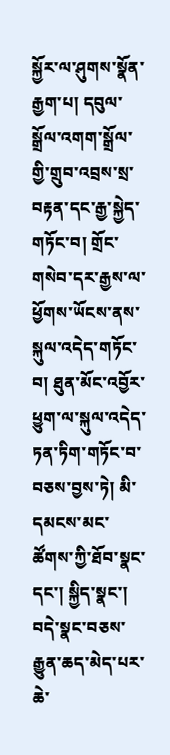སྐྱོར་ལ་ཤུགས་སྣོན་རྒྱག་པ། དབུལ་སྒྲོལ་འགག་སྒྲོལ་གྱི་གྲུབ་འབྲས་སྲ་བརྟན་དང་རྒྱ་སྐྱེད་གཏོང་བ། གྲོང་གསེབ་དར་རྒྱས་ལ་ཕྱོགས་ཡོངས་ནས་སྐུལ་འདེད་གཏོང་བ། ཐུན་མོང་འབྱོར་ཕྱུག་ལ་སྐུལ་འདེད་ཏན་ཏིག་གཏོང་བ་བཅས་བྱས་ཏེ། མི་དམངས་མང་ཚོགས་ཀྱི་ཐོབ་སྣང་དང་། སྐྱིད་སྣང་། བདེ་སྣང་བཅས་རྒྱུན་ཆད་མེད་པར་ཆེ་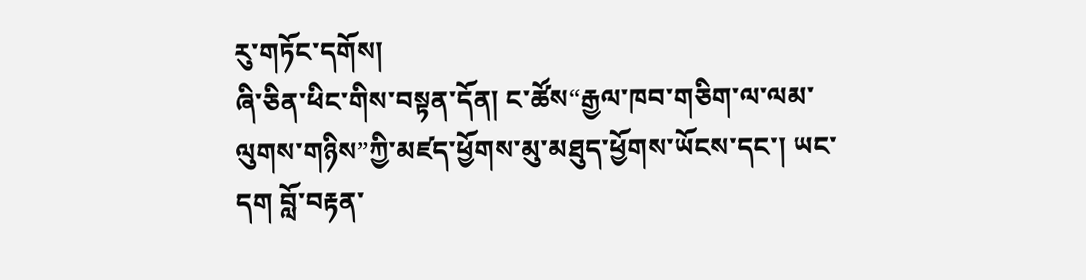རུ་གཏོང་དགོས།
ཞི་ཅིན་ཕིང་གིས་བསྟན་དོན། ང་ཚོས“རྒྱལ་ཁབ་གཅིག་ལ་ལམ་ལུགས་གཉིས”ཀྱི་མཛད་ཕྱོགས་མུ་མཐུད་ཕྱོགས་ཡོངས་དང་། ཡང་དག བློ་བརྟན་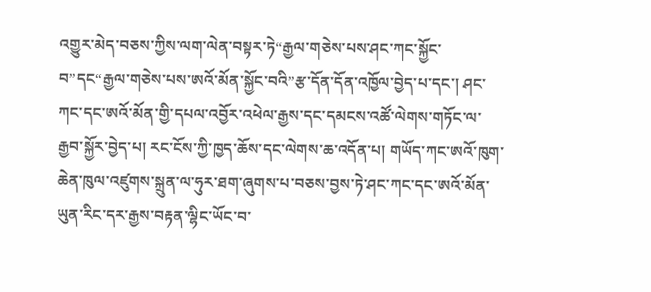འགྱུར་མེད་བཅས་ཀྱིས་ལག་ལེན་བསྟར་ཏེ“རྒྱལ་གཅེས་པས་ཤང་ཀང་སྐྱོང་བ”དང“རྒྱལ་གཅེས་པས་ཨའོ་མོན་སྐྱོང་བའི”རྩ་དོན་དོན་འཁྱོལ་བྱེད་པ་དང་། ཤང་ཀང་དང་ཨའོ་མོན་གྱི་དཔལ་འབྱོར་འཕེལ་རྒྱས་དང་དམངས་འཚོ་ལེགས་གཏོང་ལ་རྒྱབ་སྐྱོར་བྱེད་པ། རང་ངོས་ཀྱི་ཁྱད་ཆོས་དང་ལེགས་ཆ་འདོན་པ། གཡོད་ཀང་ཨའོ་ཁུག་ཆེན་ཁུལ་འཛུགས་སྐྲུན་ལ་ཧུར་ཐག་ཞུགས་པ་བཅས་བྱས་ཏེ་ཤང་ཀང་དང་ཨའོ་མོན་ཡུན་རིང་དར་རྒྱས་བརྟན་ལྷིང་ཡོང་བ་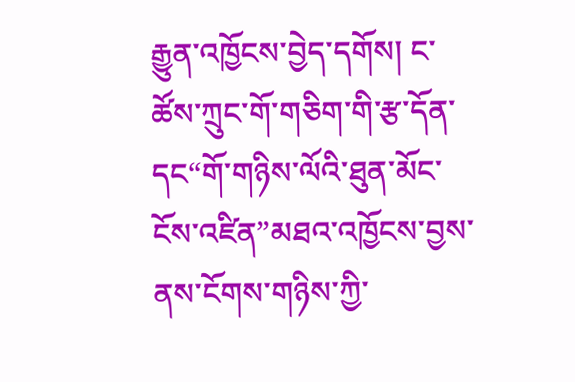རྒྱུན་འཁྱོངས་བྱེད་དགོས། ང་ཚོས་ཀྲུང་གོ་གཅིག་གི་རྩ་དོན་དང“གོ་གཉིས་ལོའི་ཐུན་མོང་ངོས་འཛིན”མཐའ་འཁྱོངས་བྱས་ནས་ངོགས་གཉིས་ཀྱི་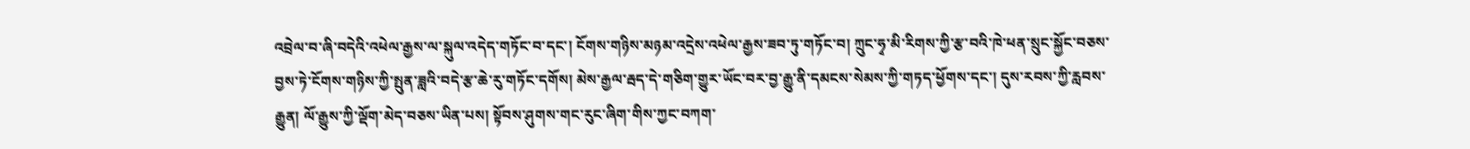འབྲེལ་བ་ཞི་བདེའི་འཕེལ་རྒྱས་ལ་སྐུལ་འདེད་གཏོང་བ་དང་། ངོགས་གཉིས་མཉམ་འདྲེས་འཕེལ་རྒྱས་ཟབ་ཏུ་གཏོང་བ། ཀྲུང་ཧྭ་མི་རིགས་ཀྱི་རྩ་བའི་ཁེ་ཕན་སྲུང་སྐྱོང་བཅས་བྱས་ཏེ་ངོགས་གཉིས་ཀྱི་སྤུན་ཟླའི་བདེ་རྩ་ཆེ་རུ་གཏོང་དགོས། མེས་རྒྱལ་རྦད་དེ་གཅིག་གྱུར་ཡོང་བར་བྱ་རྒྱུ་ནི་དམངས་སེམས་ཀྱི་གཏད་ཕྱོགས་དང་། དུས་རབས་ཀྱི་རླབས་རྒྱུན། ལོ་རྒྱུས་ཀྱི་ལྡོག་མེད་བཅས་ཡིན་པས། སྟོབས་ཤུགས་གང་རུང་ཞིག་གིས་ཀྱང་བཀག་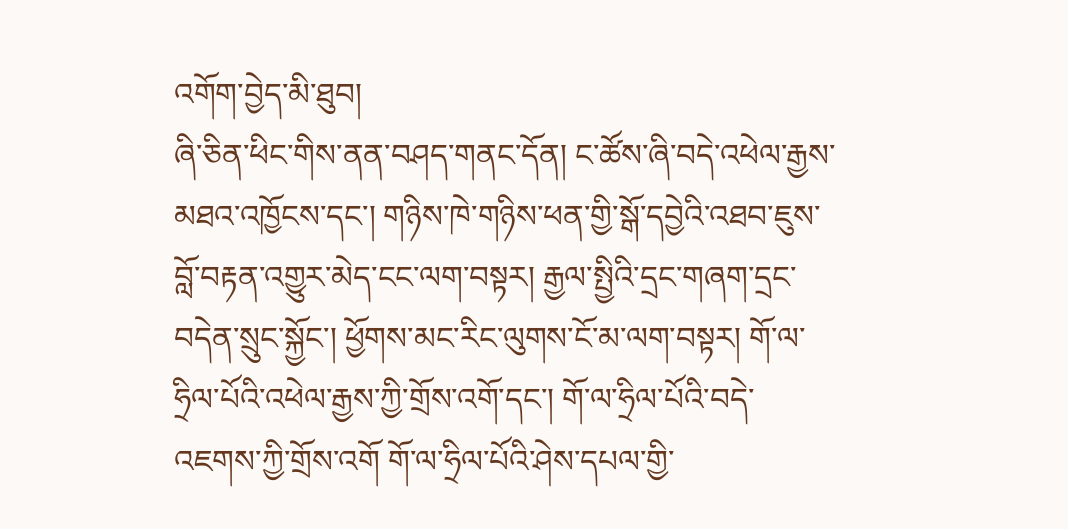འགོག་བྱེད་མི་ཐུབ།
ཞི་ཅིན་ཕིང་གིས་ནན་བཤད་གནང་དོན། ང་ཚོས་ཞི་བདེ་འཕེལ་རྒྱས་མཐའ་འཁྱོངས་དང་། གཉིས་ཁེ་གཉིས་ཕན་གྱི་སྒོ་དབྱེའི་འཐབ་ཇུས་བློ་བརྟན་འགྱུར་མེད་ངང་ལག་བསྟར། རྒྱལ་སྤྱིའི་དྲང་གཞག་དྲང་བདེན་སྲུང་སྐྱོང་། ཕྱོགས་མང་རིང་ལུགས་ངོ་མ་ལག་བསྟར། གོ་ལ་ཧྲིལ་པོའི་འཕེལ་རྒྱས་ཀྱི་གྲོས་འགོ་དང་། གོ་ལ་ཧྲིལ་པོའི་བདེ་འཇགས་ཀྱི་གྲོས་འགོ གོ་ལ་ཧྲིལ་པོའི་ཤེས་དཔལ་གྱི་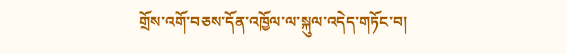གྲོས་འགོ་བཅས་དོན་འཁྱོལ་ལ་སྐུལ་འདེད་གཏོང་བ།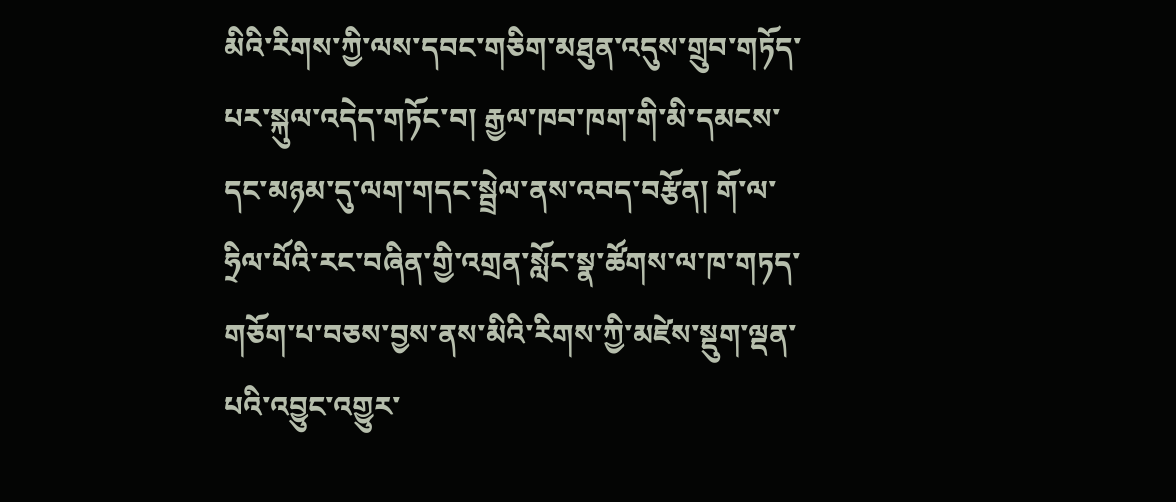མིའི་རིགས་ཀྱི་ལས་དབང་གཅིག་མཐུན་འདུས་གྲུབ་གཏོད་པར་སྐུལ་འདེད་གཏོང་བ། རྒྱལ་ཁབ་ཁག་གི་མི་དམངས་དང་མཉམ་དུ་ལག་གདང་སྦྲེལ་ནས་འབད་བརྩོན། གོ་ལ་ཧྲིལ་པོའི་རང་བཞིན་གྱི་འགྲན་སློང་སྣ་ཚོགས་ལ་ཁ་གཏད་གཅོག་པ་བཅས་བྱས་ནས་མིའི་རིགས་ཀྱི་མཛེས་སྡུག་ལྡན་པའི་འབྱུང་འགྱུར་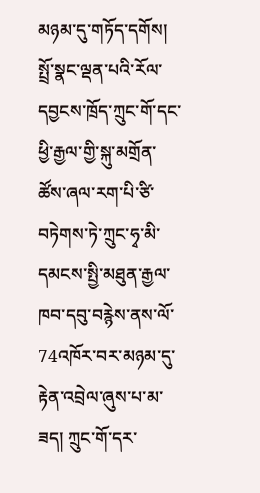མཉམ་དུ་གཏོད་དགོས།
སྤྲོ་སྣང་ལྡན་པའི་རོལ་དབྱངས་ཁྲོད་ཀྲུང་གོ་དང་ཕྱི་རྒྱལ་གྱི་སྐུ་མགྲོན་ཚོས་ཞལ་རག་པི་ཙི་བཏེགས་ཏེ་ཀྲུང་ཧྭ་མི་དམངས་སྤྱི་མཐུན་རྒྱལ་ཁབ་དབུ་བརྙེས་ནས་ལོ་74འཁོར་བར་མཉམ་དུ་རྟེན་འབྲེལ་ཞུས་པ་མ་ཟད། ཀྲུང་གོ་དར་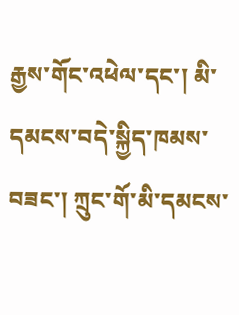རྒྱས་གོང་འཕེལ་དང་། མི་དམངས་བདེ་སྐྱིད་ཁམས་བཟང་། ཀྲུང་གོ་མི་དམངས་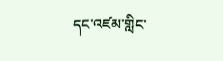དང་འཛམ་གླིང་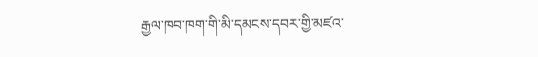རྒྱལ་ཁབ་ཁག་གི་མི་དམངས་དབར་གྱི་མཛའ་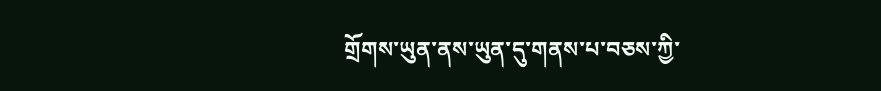གྲོགས་ཡུན་ནས་ཡུན་དུ་གནས་པ་བཅས་ཀྱི་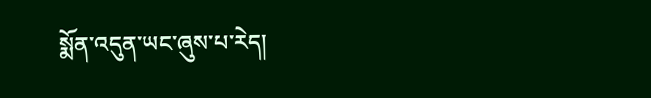སྨོན་འདུན་ཡང་ཞུས་པ་རེད།